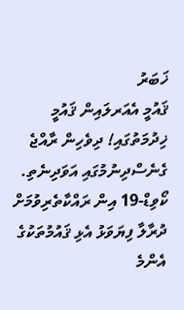ޚަބަރު
ޤައުމީ އެއަރލައިން ޤައުމީ ޚިދުމަތުގައި! ދިވެހިން ރާއްޖެ ގެނެސްދިނުމުގައި އަވަދިނެތި.
ކޯވިޑް-19 އިން ރައްކާތެރިވުމަށް ދުރާލާ ފިޔަވަޅު އެޅި ޤައުމުތަކުގެ އެންމެ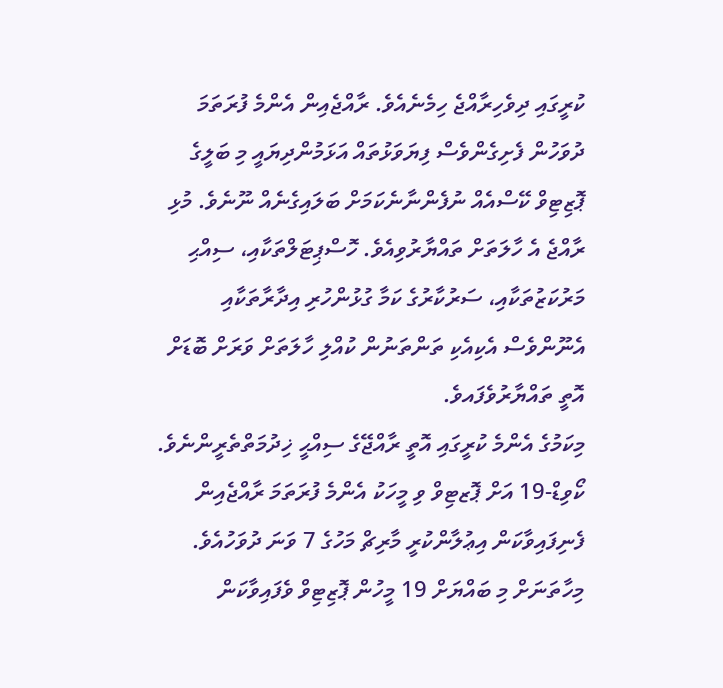ކުރީގައި ދިވެހިރާއްޖެ ހިމެނެއެވެ. ރާއްޖެއިން އެންމެ ފުރަތަމަ ދުވަހުން ފެށިގެންވެސް ފިޔަވަޅުތައް އަޅަމުންދިޔައީ މި ބަލީގެ ޕޮޒިޓިވް ކޭސްއެއް ނުފެންނާނެކަމަށް ބަލައިގެނެއް ނޫނެވެ. މުޅި ރާއްޖެ އެ ހާލަތަށް ތައްޔާރުވިއެވެ. ހޮސްޕިޓަލްތަކާއި، ސިއްޙި މަރުކަޒުތަކާއި، ސަރުކާރުގެ ކަމާ ގުޅުންހުރި އިދާރާތަކާއި އެނޫންވެސް އެކިއެކި ތަންތަނުން ކުއްލި ހާލަތަށް ވަރަށް ބޮޑަށް އޮތީ ތައްޔާރުވެފައވެ.
މިކަމުގެ އެންމެ ކުރީގައި އޮތީ ރާއްޖޭގެ ސިއްޙީ ޚިދުމަތްތެރީންނެވެ. ކޯވިޑް-19 އަށް ޕޮޒޓިވް ވި މީހަކު އެންމެ ފުރަތަމަ ރާއްޖެއިން ފެނިފައިވާކަން އިޢުލާންކުރީ މާރިޗް މަހުގެ 7 ވަނަ ދުވަހުއެވެ. މިހާތަނަށް މި ބައްޔަށް 19 މީހުން ޕޮޒިޓިވް ވެފައިވާކަން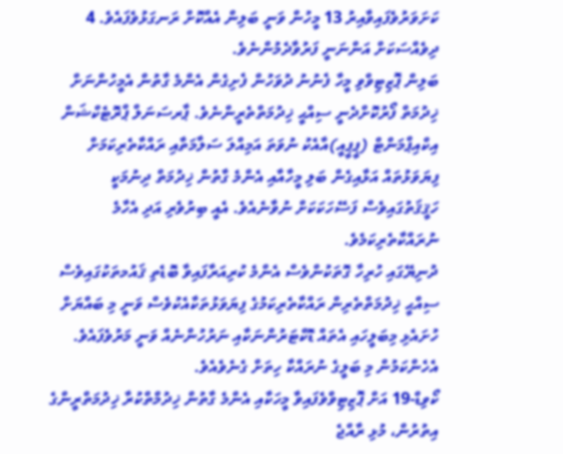ކަށަވަރުވެފައިވާއިރު 13 މީހުން ވަނީ ބަލިން އެއްކޮށް ރަނގަޅުވެފައެވެ. 4 ދިވެއްސަކަށް އަންނަނީ ފަރުވާދެމުންނެވެ.
ބަލިން ޕޮޒިޓިވްވި މީހާ ފެނުނު ދުވަހުން ފެށިގެން އެންމެ ގާތުން އެމީހުންނަށް ޚިދުމަތް ފޯރުކޮށްދެނީ ސިއްޙީ ޚިދުމަތްތެރީންނެވެ. ޕާރސަނަލް ޕްރޮޓެކްޝަން އިކްއިޕްމަންޓް (ޕީޕީއީ)އާއެކު ނުވަތަ އަމިއްލަ ސަލާމަތާއި ރައްކާތެރިކަމަށް ފިޔަވަޅުތައް އަޅާއިގެން ބަލި މީހާއާއި އެންމެ ގާތުން ޚިދުމަތް ދިނުމަކީ ހަޤީޤަތުގައިވެސް ފަސޭހަކަކަށް ނުވާނެއެވެ. އެއީ ބިރުވެރި އަދި އެހާމެ ނުރައްކާތެރިކަމެވެ.
ދުނިޔޭގައި ހުރިހާ ގޮތަކުންވެސް އެންމެ ކުރިއަރާފައިވާ ބޮޑެތި ޤައުމތަކުގައިވެސް ސިއްޙީ ޚިދުމަތްތެރިން ރައްކާތެރިކަމުގެ ފިޔަވަޅުތަކާއެކުވެސް ވަނީ މި ބައްޔަށް ހުށައެޅި މިބަލީހައި އެތައް ޑޮކްޓަރުންނަކާއި ނަރުހުންނެއް ވަނީ މަރުވެފައެވެ. އެހެންކަމުން މި ބަލީގެ ނުރައްކާ ހިތަށް ގެނެވެއެވެ.
ކޯވިޑް-19 އަށް ޕޮޒިޓިވްވެފައިވާ މީހަކާއި އެންމެ ގާތުން ޚިދުމްތްކުރާ ޚިދުމަތްރީންގެ އިތުރުން، މުޅި ރާއްޖެ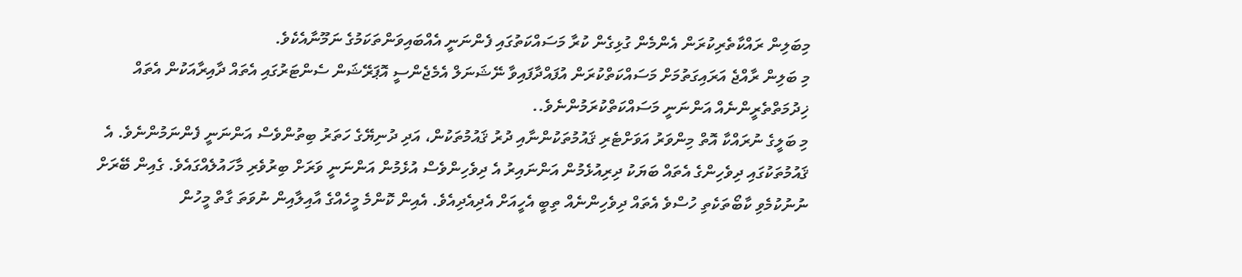މިބަލިން ރައްކާތެރިކުރަން އެންމެން ގުޅިގެން ކުރާ މަސައްކަތުގައި ފެންނަނީ އެއްބައިވަންތަކަމުގެ ނަމޫނާއެކެވެ.
މި ބަލިން ރާއްޖެ އަރައިގަތުމަށް މަސައްކަތްކުރަން އުފައްދާފައިވާ ނޭޝަނަލް އެމެޖެންސީ އޮޕަރޭޝަން ސެންޓަރުގައި އެތައް ދާއިރާއަކުން އެތައް ޚިދުމަތްތެރީންނެއް އަންނަނީ މަސައްކަތްކުރަމުންނެވެ..
މި ބަލީގެ ނުރައްކާ އޮތް މިންވަރު އަވަށްޓެރި ޤައުމުތަކުންނާއި ދުރު ޤައުމުތަކުން، އަދި ދުނިޔޭގެ ހަތަރު ބިތުންވެސް އަންނަނީ ފެންނަމުންނެވެ. އެ ޤައުމުތަކުގައި ދިވެހިންގެ އެތައް ބަޔަކު ދިރިއުޅެމުން އަންނައިރު އެ ދިވެހިންވެސް އުޅެމުން އަންނަނީ ވަރަށް ބިރުވެރި މާހައުލެއްގައެވެ. ގެއިން ބޭރަށް ނުނުކުމެވި ކާބޯތަކެތި ހުސްވެ އެތައް ދިވެހިންނެއް ތިބީ އެހީއަށް އެދިއެދިއެވެ. އެއިން ކޮންމެ މީހެއްގެ އާއިލާއިން ނުވަތަ ގާތް މީހުން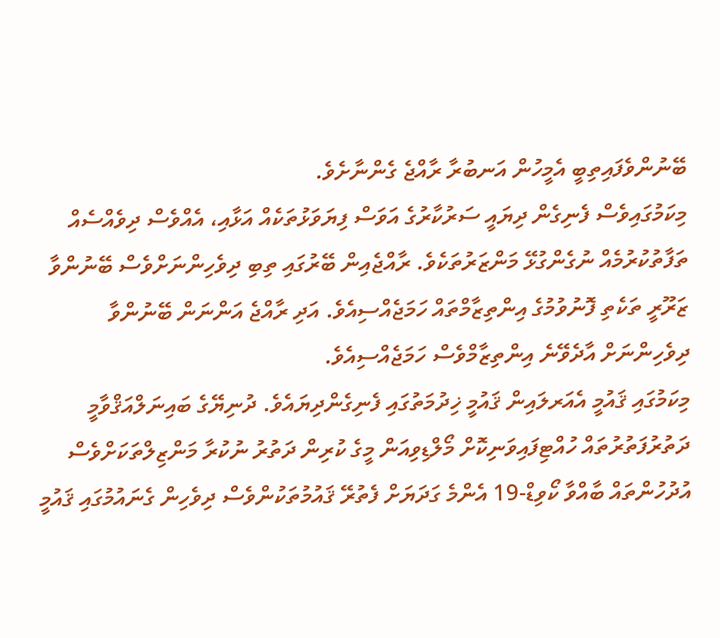ބޭނުންވެފައިތިބީ އެމީހުން އަނބުރާ ރާއްޖެ ގެންނާށެވެ.
މިކަމުގައިވެސް ފެނިގެން ދިޔައީ ސަރުކާރުގެ އަވަސް ފިޔަވަޅުތަކެއް އަޅާއި، އެއްވެސް ދިވެއްސެއް ތަފާތުކުރުމެއް ނުގެންގުޅޭ މަންޒަރުތަކެވެ. ރާއްޖެއިން ބޭރުގައި ތިބި ދިވެހިންނަށްވެސް ބޭނުންވާ ޒަރޫރީ ތަކެތި ފޮނުވުމުގެ އިންތިޒާމްތައް ހަމަޖެއްސިއެވެ. އަދި ރާއްޖެ އަންނަން ބޭނުންވާ ދިވެހިންނަށް އާދެވޭނެ އިންތިޒާމްވެސް ހަމަޖެއްސިއެވެ.
މިކަމުގައި ޤައުމީ އެއަރލައިން ޤައުމީ ޚިދުމަތުގައި ފެނިގެންދިޔައެވެ. ދުނިޔޭގެ ބައިނަލްއަޤްވާމީ ދަތުރުފަތުރުތައް ހުއްޓިފައިވަނިކޮށް މޯލްޑިވިއަން މީގެ ކުރިން ދަތުރު ނުކުރާ މަންޒިލްތަކަށްވެސް އުދުހުންތައް ބާއްވާ ކޯވިޑް-19 އެންމެ ގަދަޔަށް ފެތުރޭ ޤައުމުތަކުންވެސް ދިވެހިން ގެނައުމުގައި ޤައުމީ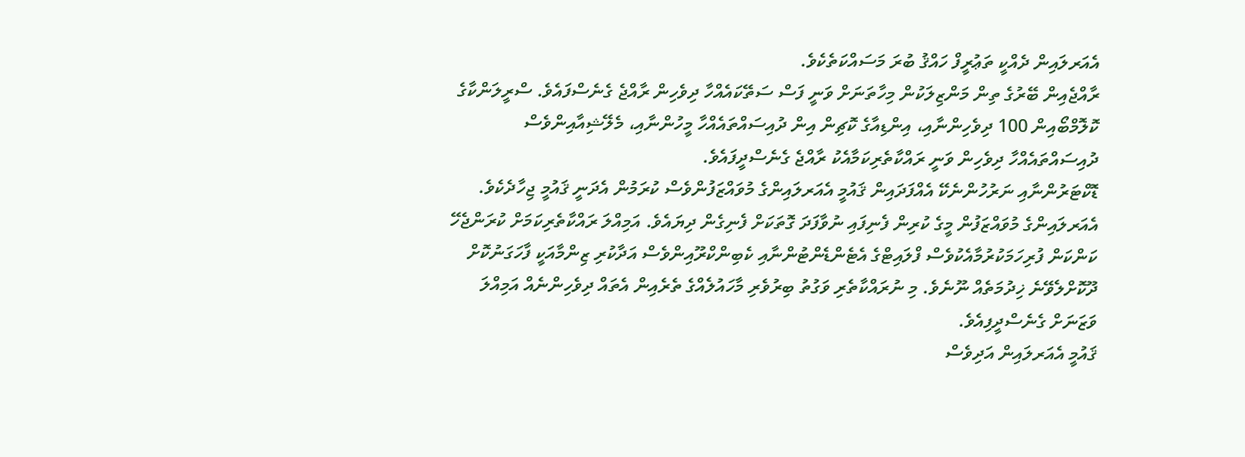އެއަރލައިން ދެއްކީ ތަޢުރީފް ހައްޤު ބުރަ މަސައްކަތެކެވެ.
ރާއްޖެއިން ބޭރުގެ ތިން މަންޒިލަކުން މިހާތަނަށް ވަނީ ފަސް ސަތޭކައެއްހާ ދިވެހިން ރާއްޖެ ގެނެސްފައެވެ. ސްރީލަންކާގެ ކޮލޮމްބޯއިން 100 ދިވެހިންނާއި، އިންޑިއާގެ ކޮޗިން އިން ދުއިސައްތައެއްހާ މީހުންނާއި، މެލޭޝިއާއިންވެސް ދުއިސައްތައެއްހާ ދިވެހިން ވަނީ ރައްކާތެރިކަމާއެކު ރާއްޖެ ގެނެސްދީފައެވެ.
ޑޮކްޓަރުންނާއި ނަރުހުންނެކޭ އެއްފަދައިން ޤައުމީ އެއަރލައިންގެ މުވައްޒަފުންވެސް ކުރަމުން އެދަނީ ޤައުމީ ޖިހާދެކެވެ. އެއަރލައިންގެ މުވައްޒަފުން މީގެ ކުރިން ފެނިފައި ނުވާފަދަ ގޮތަކަށް ފެނިގެން ދިޔައެވެ. އަމިއްލަ ރައްކާތެރިކަމަށް ކުރަންޖެހޭ ކަންކަން ފުރިހަމަކުރުމާއެކުވެސް ފްލައިޓްގެ އެޓެންޑެންޓުންނާއި ކެބިންކްރޫއިންވެސް އަދާކުރި ޒިންމާއަކީ ފާހަގަނުކޮށް ދޫކޮށްލެވޭނެ ޚިދުމަތެއް ނޫނެވެ. މި ނުރައްކާތެރި ވަގުތު ބިރުވެރި މާހައުލެއްގެ ތެރެއިން އެތައް ދިވެހިންނެއް އަމިއްލަ ވަޒަނަށް ގެނެސްދީފިއެވެ.
ޤައުމީ އެއަރލައިން އަދިވެސް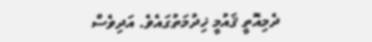ދެމިއޮތީ ޤައުމީ ޚިދުމަތުގައެވެ. އަދިވެސް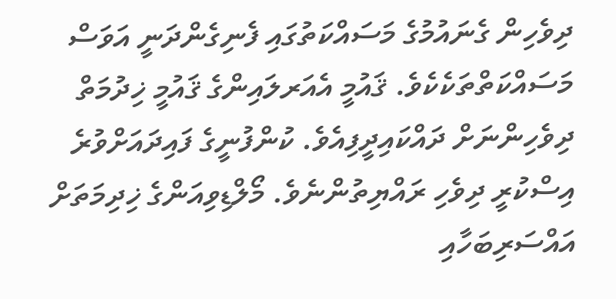ދިވެހިން ގެނައުމުގެ މަސައްކަތުގައި ފެނިގެންދަނީ އަވަސް މަސައްކަތްތަކެކެވެ. ޤައުމީ އެއަރލައިންގެ ޤައުމީ ޚިދުމަތް ދިވެހިންނަށް ދައްކައިދީފިއެވެ. ކުންފުނީގެ ފައިދައަށްވުރެ އިސްކުރީ ދިވެހި ރައްޔިތުންނެވެ. މޯލްޑިވިއަންގެ ޚިދިމަތަށް އައްސަރިބަހާއި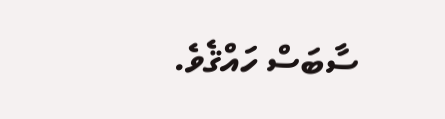ސާބަސް ހައްޤެވެ.